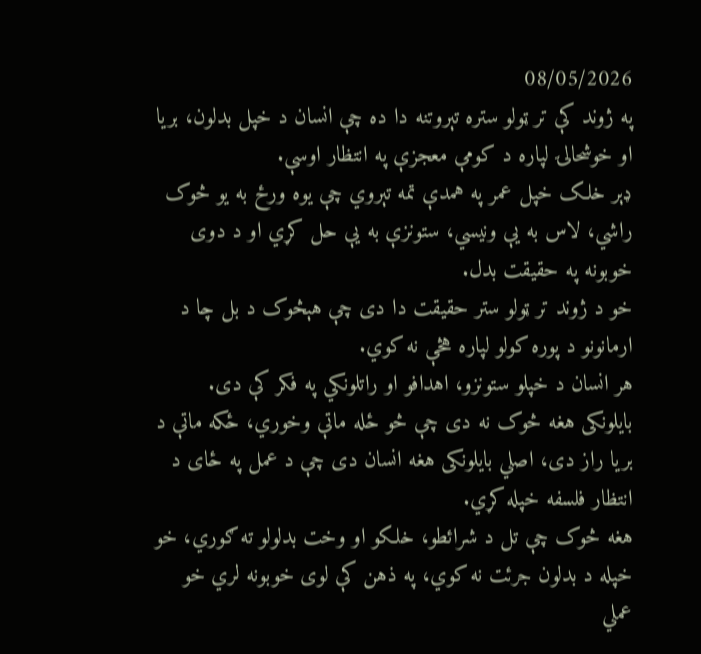08/05/2026
په ژوند کې تر ټولو ستره تېروتنه دا ده چې انسان د خپل بدلون، بریا او خوشحالۍ لپاره د کومې معجزې په انتظار اوسې.
ډېر خلک خپل عمر په همدې تمه تېروي چې یوه ورځ به یو څوک راشي، لاس به یې ونیسي، ستونزې به یې حل کړي او د دوی خوبونه په حقیقت بدل.
خو د ژوند تر ټولو ستر حقیقت دا دی چې هېڅوک د بل چا د ارمانونو د پوره کولو لپاره هڅې نه کوي.
هر انسان د خپلو ستونزو، اهدافو او راتلونکي په فکر کې دی.
بایلونکی هغه څوک نه دی چې څو ځله ماتې وخوري، ځکه ماتې د بریا راز دی، اصلي بایلونکی هغه انسان دی چې د عمل په ځای د انتظار فلسفه خپله کړي.
هغه څوک چې تل د شرائطو، خلکو او وخت بدلولو ته ګوري، خو خپله د بدلون جرئت نه کوي، په ذهن کې لوی خوبونه لري خو عملي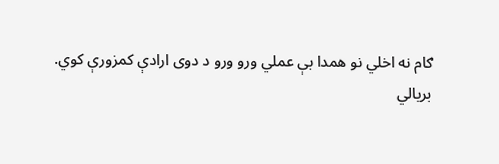ګام نه اخلي نو همدا بې عملي ورو ورو د دوی ارادې کمزورې کوي.
بریالي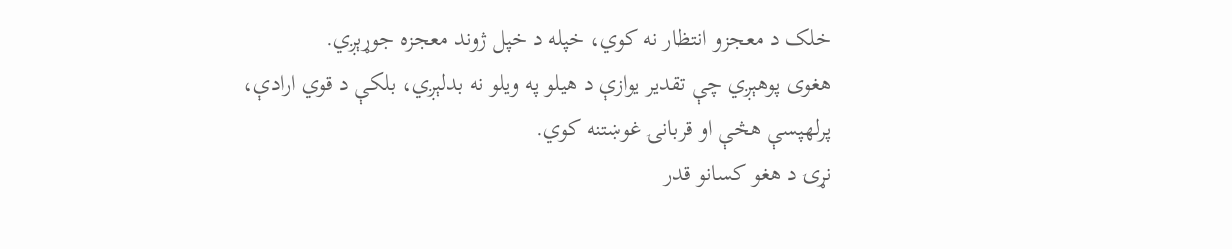خلک د معجزو انتظار نه کوي، خپله د خپل ژوند معجزه جوړېږي.
هغوی پوهېږي چې تقدیر یوازې د هیلو په ویلو نه بدلېږي، بلکې د قوي ارادې، پرلهپسې هڅې او قربانۍ غوښتنه کوي.
نړۍ د هغو کسانو قدر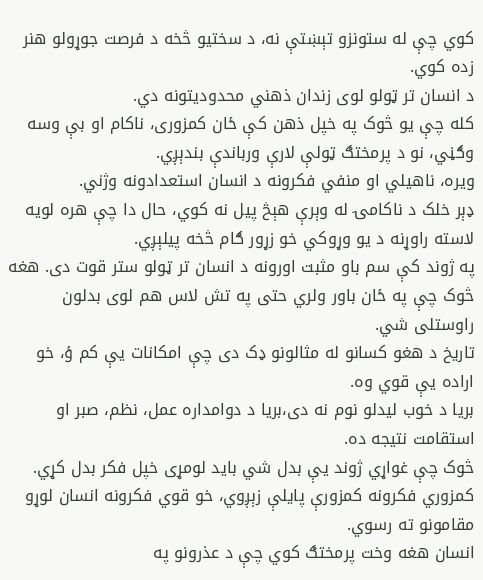کوي چې له ستونزو تېښتې نه، د سختیو څخه د فرصت جوړولو هنر زده کوي.
د انسان تر ټولو لوی زندان ذهني محدودیتونه دي.
کله چې یو څوک په خپل ذهن کې ځان کمزوری، ناکام او بې وسه وګڼي، نو د پرمختګ ټولې لارې ورباندې بندېږي.
ویره، ناهیلي او منفي فکرونه د انسان استعدادونه وژني.
ډېر خلک د ناکامۍ له وېرې هېڅ پیل نه کوي، حال دا چې هره لویه لاسته راوړنه د یو وړوکي خو زړور ګام څخه پیلېږي.
په ژوند کې سم باو مثبت اورونه د انسان تر ټولو ستر قوت دی. هغه څوک چې په ځان باور ولري حتی په تش لاس هم لوی بدلون راوستلی شي.
تاریخ د هغو کسانو له مثالونو ډک دی چې امکانات یې کم ؤ، خو اراده یې قوي وه.
بریا د خوب لیدلو نوم نه دی،بریا د دوامداره عمل، نظم، صبر او استقامت نتیجه ده.
څوک چې غواړي ژوند یې بدل شي باید لومړی خپل فکر بدل کړي. کمزوري فکرونه کمزورې پایلې زېږوي، خو قوي فکرونه انسان لوړو مقامونو ته رسوي.
انسان هغه وخت پرمختګ کوي چې د عذرونو په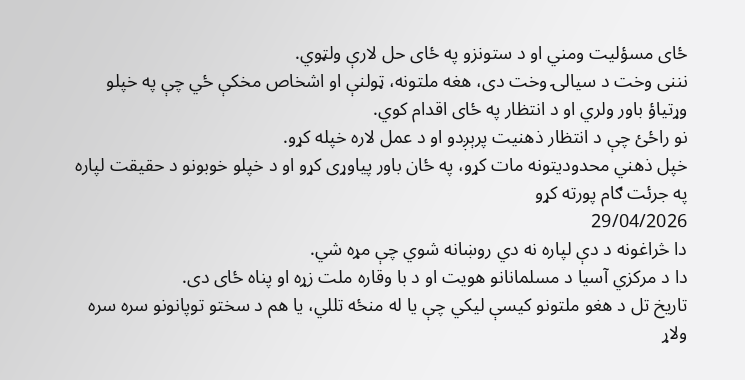ځای مسؤلیت ومني او د ستونزو په ځای حل لارې ولټوي.
نننی وخت د سیالۍ وخت دی، هغه ملتونه، ټولنې او اشخاص مخکې ځي چې په خپلو وړتیاؤ باور ولري او د انتظار په ځای اقدام کوي.
نو راځئ چې د انتظار ذهنیت پرېږدو او د عمل لاره خپله کړو.
خپل ذهني محدودیتونه مات کړو، په ځان باور پیاوړی کړو او د خپلو خوبونو د حقیقت لپاره په جرئت ګام پورته کړو
29/04/2026
دا څراغونه د دې لپاره نه دي روښانه شوي چې مړه شي.
دا د مرکزي آسیا د مسلمانانو هویت او د با وقاره ملت زړه او پناه ځای دی.
تاریخ تل د هغو ملتونو کیسې لیکي چې یا له منځه تللي، یا هم د سختو توپانونو سره سره ولاړ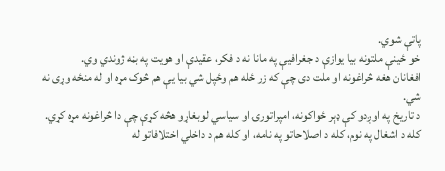پاتې شوي.
خو ځینې ملتونه بیا یوازې د جغرافیې په مانا نه د فکر، عقیدې او هویت په بڼه ژوندي وي.
افغانان هغه څراغونه او ملت دی چې که زر ځله هم وځپل شي بیا یې هم څوک مړه او له منځه وړی نه شي.
د تاریخ په اوږدو کې ډېر ځواکونه، امپراتورۍ او سیاسي لوبغاړو هڅه کړې چې دا څراغونه مړه کړي.
کله د اشغال په نوم، کله د اصلاحاتو په نامه، او کله هم د داخلي اختلافاتو له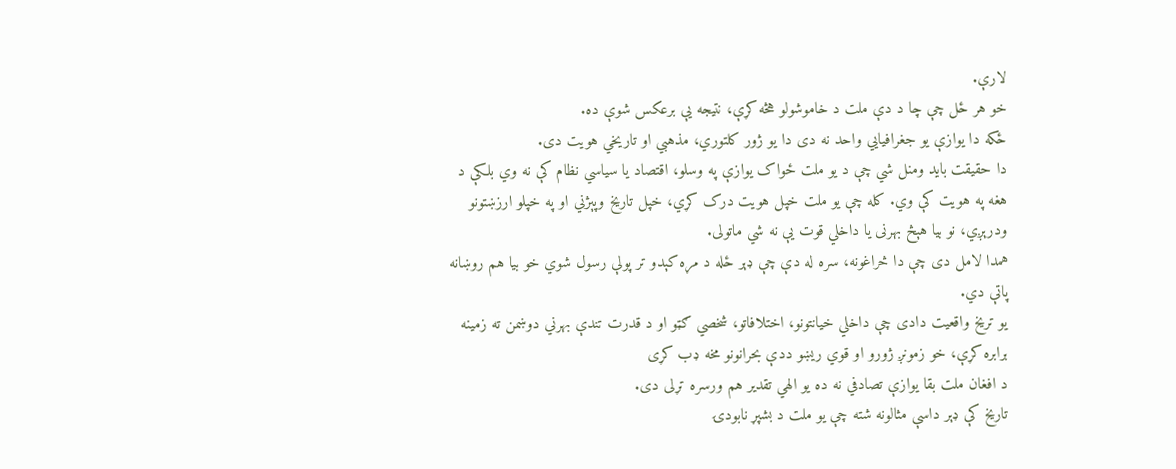لارې.
خو هر ځل چې چا د دې ملت د خاموشولو هڅه کړې، نتیجه یې برعکس شوې ده.
ځکه دا یوازې یو جغرافیایي واحد نه دی دا یو ژور کلتوري، مذهبي او تاریخي هویت دی.
دا حقیقت باید ومنل شي چې د یو ملت ځواک یوازې په وسلو، اقتصاد یا سیاسي نظام کې نه وي بلکې د هغه په هویت کې وي. کله چې یو ملت خپل هویت درک کړي، خپل تاریخ وپېژني او په خپلو ارزښتونو ودرېږي، نو بیا هېڅ بهرنی یا داخلي قوت یې نه شي ماتولی.
همدا لامل دی چې دا څراغونه، سره له دې چې ډېر ځله د مړه کېدو تر پولې رسول شوي خو بیا هم روښانه پاتې دي.
یو تریخ واقعیت دادی چې داخلي خیانتونو، اختلافاتو، شخصي ګټو او د قدرت تندې بهرني دوښمن ته زمینه برابره کړې، خو زمونږ ژورو او قوي ریښو ددې بحرانونو مخه ډب کړی
د افغان ملت بقا یوازې تصادفي نه ده یو الهي تقدیر هم ورسره تړلی دی.
تاریخ کې ډېر داسې مثالونه شته چې یو ملت د بشپړ نابودۍ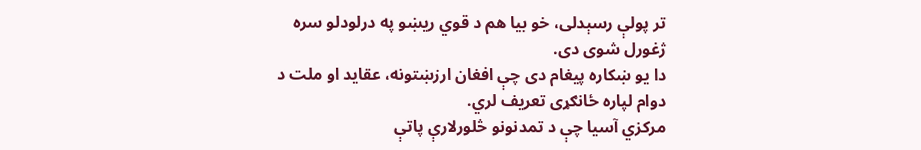تر پولې رسېدلی، خو بیا هم د قوي ریښو په درلودلو سره ژغورل شوی دی.
دا یو ښکاره پیغام دی چې افغان ارزښتونه، عقاید او ملت د دوام لپاره ځانګړی تعریف لري.
مرکزي آسیا چې د تمدنونو څلورلارې پاتې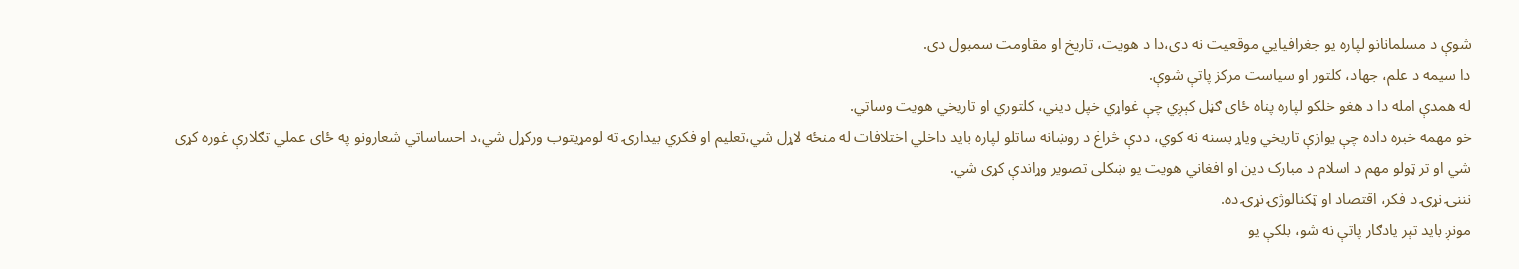شوې د مسلمانانو لپاره یو جغرافیایي موقعیت نه دی،دا د هویت، تاریخ او مقاومت سمبول دی.
دا سیمه د علم، جهاد، کلتور او سیاست مرکز پاتې شوې.
له همدې امله دا د هغو خلکو لپاره پناه ځای ګڼل کېږي چې غواړي خپل دیني، کلتوري او تاریخي هویت وساتي.
خو مهمه خبره داده چې یوازې تاریخي ویاړ بسنه نه کوي، ددې څراغ د روښانه ساتلو لپاره باید داخلي اختلافات له منځه لاړل شي،تعلیم او فکري بیدارۍ ته لومړیتوب ورکړل شي،د احساساتي شعارونو په ځای عملي تګلارې غوره کړی شي او تر ټولو مهم د اسلام د مبارک دین او افغاني هویت یو ښکلی تصویر وړاندې کړی شي.
نننۍ نړۍ د فکر، اقتصاد او ټکنالوژۍ نړۍ ده.
مونږ باید تېر یادګار پاتې نه شو، بلکې یو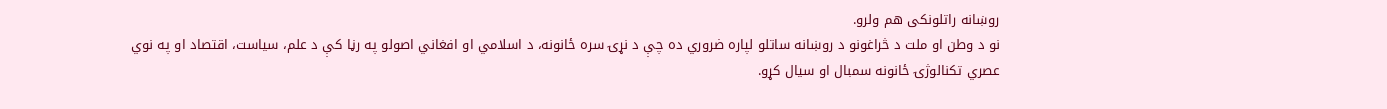روښانه راتلونکی هم ولرو.
نو د وطن او ملت د څراغونو د روښانه ساتلو لپاره ضروري ده چې د نړۍ سره ځانونه، د اسلامي او افغاني اصولو په رڼا کې د علم، سیاست، اقتصاد او په نوي عصري تکنالوژۍ ځانونه سمبال او سیال کړو.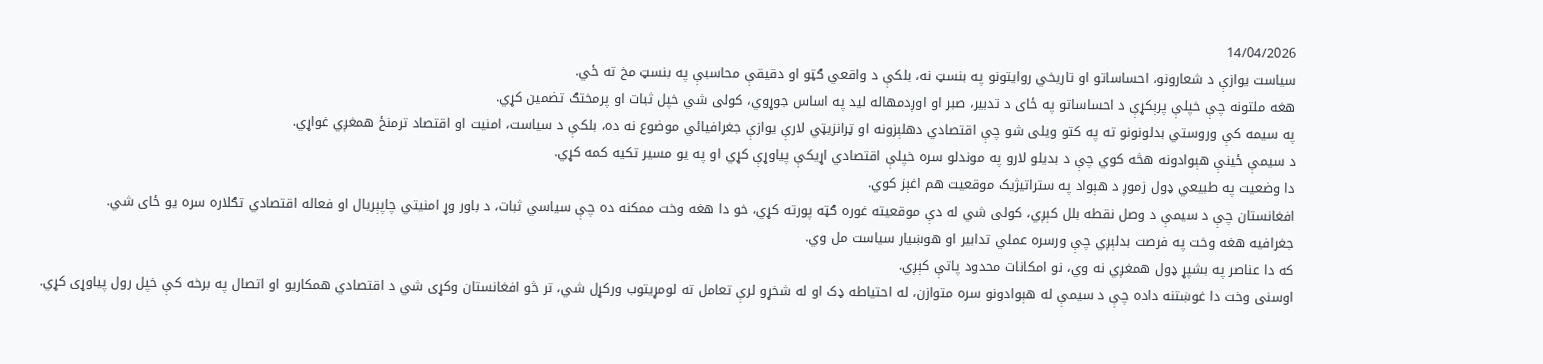14/04/2026
سیاست یوازې د شعارونو، احساساتو او تاریخي روایتونو په بنسټ نه، بلکې د واقعي ګټو او دقیقې محاسبې په بنسټ مخ ته ځي.
هغه ملتونه چې خپلې پرېکړې د احساساتو په ځای د تدبیر، صبر او اوږدمهاله لید په اساس جوړوي، کولی شي خپل ثبات او پرمختګ تضمین کړي.
په سیمه کې وروستي بدلونونو ته په کتو ویلی شو چې اقتصادي دهلېزونه او ټرانزیټي لارې یوازې جغرافیائي موضوع نه ده، بلکې د سیاست، امنیت او اقتصاد ترمنځ همغږي غواړي.
د سیمې ځینې هېوادونه هڅه کوي چې د بدیلو لارو په موندلو سره خپلې اقتصادي اړیکې پیاوړې کړي او په یو مسیر تکیه کمه کړي.
دا وضعیت په طبیعي ډول زموږ د هېواد په ستراتیژیک موقعیت هم اغېز کوي.
افغانستان چې د سیمې د وصل نقطه بلل کېږي، کولی شي له دې موقعیته غوره ګټه پورته کړي، خو دا هغه وخت ممکنه ده چې سیاسي ثبات، د باور وړ امنیتي چاپېریال او فعاله اقتصادي تګلاره سره یو ځای شي.
جغرافیه هغه وخت په فرصت بدلېږي چې ورسره عملي تدابیر او هوښیار سیاست مل وي.
که دا عناصر په بشپړ ډول همغږي نه وي، نو امکانات محدود پاتې کېږي.
اوسنی وخت دا غوښتنه داده چې د سیمې له هېوادونو سره متوازن، له احتیاطه ډک او له شخړو لرې تعامل ته لومړیتوب ورکړل شي، تر څو افغانستان وکړی شي د اقتصادي همکاریو او اتصال په برخه کې خپل رول پیاوړی کړي.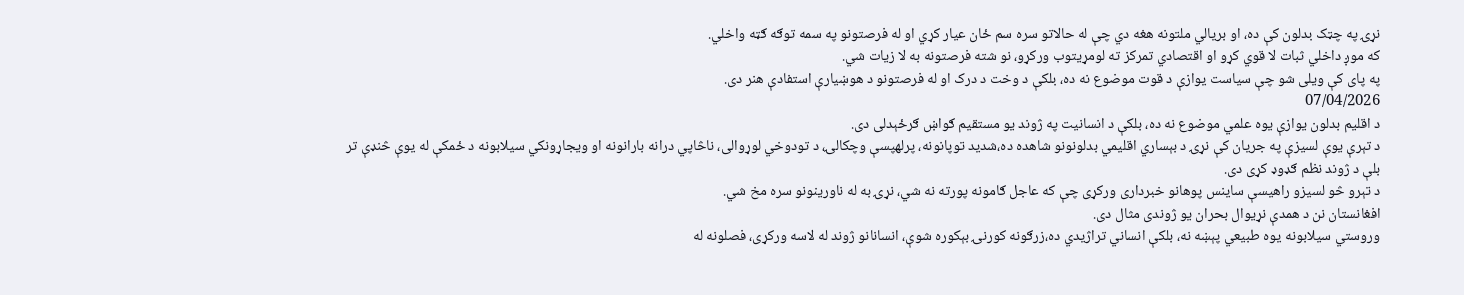نړۍ په چټک بدلون کې ده، او بریالي ملتونه هغه دي چې له حالاتو سره سم ځان عیار کړي او له فرصتونو په سمه توګه ګټه واخلي.
که موږ داخلي ثبات لا قوي کړو او اقتصادي تمرکز ته لومړیتوب ورکړو، نو شته فرصتونه به لا زیات شي.
په پای کې ویلی شو چې سیاست یوازې د قوت موضوع نه ده، بلکې د وخت د درک او له فرصتونو د هوښیارې استفادې هنر دی.
07/04/2026
د اقلیم بدلون یوازې یوه علمي موضوع نه ده، بلکې د انسانیت په ژوند یو مستقیم ګواښ ګرځېدلی دی.
د تېرې یوې لسیزې په جریان کې نړۍ د بېساري اقلیمي بدلونونو شاهده ده،شدید توپانونه، پرلهپسې وچکالۍ، د تودوخي لوړوالی، ناڅاپي درانه بارانونه او ویجاړونکي سیلابونه د ځمکې له یوې څنډې تر بلې د ژوند نظم ګډوډ کړی دی.
د تېرو څو لسیزو راهیسې ساینس پوهانو خبرداری ورکړی چې که عاجل ګامونه پورته نه شي، نړۍ به له ناورینونو سره مخ شي.
افغانستان نن د همدې نړیوال بحران یو ژوندی مثال دی.
وروستي سیلابونه یوه طبیعي پېښه نه، بلکې انساني تراژیدي ده،زرګونه کورنۍ بېکوره شوې، انسانانو ژوند له لاسه ورکړی، فصلونه له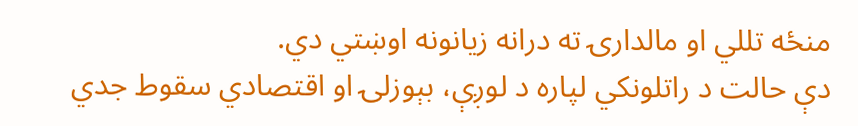منځه تللي او مالدارۍ ته درانه زیانونه اوښتي دي.
دې حالت د راتلونکي لپاره د لوږې، بېوزلۍ او اقتصادي سقوط جدي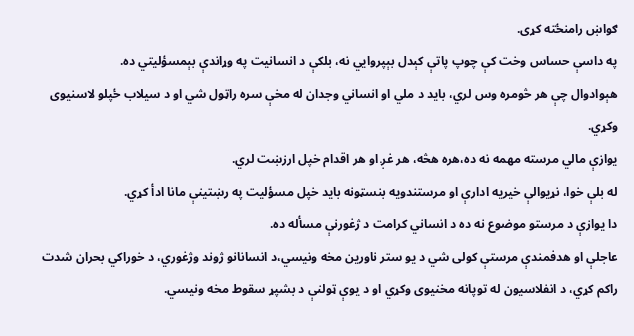ګواښ رامنځته کړی.
په داسې حساس وخت کې چوپ پاتې کېدل بېپروايي نه، بلکې د انسانیت په وړاندې بېمسؤلیتي ده.
هېوادوال چې هر څومره وس لري، باید د ملي او انساني وجدان له مخې سره راټول شي او د سیلاب ځپلو لاسنیوی وکړي.
یوازې مالي مرسته مهمه نه ده،هره هڅه، هر غږ او هر اقدام خپل ارزښت لري.
له بلې خوا، نړیوالې خیریه ادارې او مرستندویه بنسټونه باید خپل مسؤلیت په رښتینې مانا ادأ کړي.
دا یوازې د مرستو موضوع نه ده د انساني کرامت د ژغورنې مسأله ده.
عاجلې او هدفمندې مرستې کولی شي د یو ستر ناورین مخه ونیسي،د انسانانو ژوند وژغوري، د خوراکي بحران شدت راکم کړي، د انفلاسیون له توپانه مخنیوی وکړي او د یوې ټولنې د بشپړ سقوط مخه ونیسي.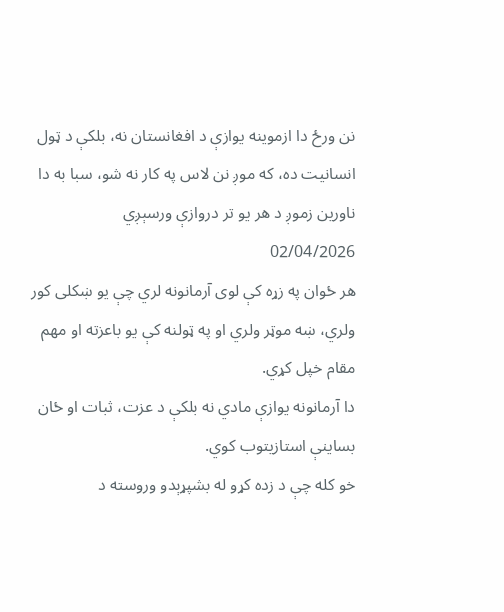نن ورځ دا ازموینه یوازې د افغانستان نه، بلکې د ټول انسانیت ده، که موږ نن لاس په کار نه شو، سبا به دا ناورین زموږ د هر یو تر دروازې ورسېږي
02/04/2026
هر ځوان په زړه کې لوی آرمانونه لري چې یو ښکلی کور ولري، ښه موټر ولري او په ټولنه کې یو باعزته او مهم مقام خپل کړي.
دا آرمانونه یوازې مادي نه بلکې د عزت، ثبات او ځان بساینې استازیتوب کوي.
خو کله چې د زده کړو له بشپړېدو وروسته د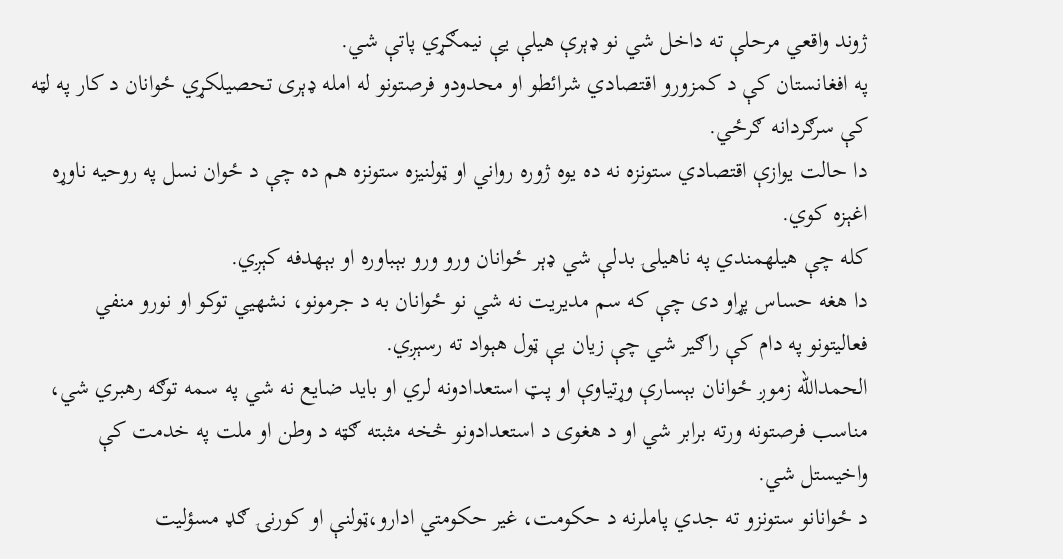ژوند واقعي مرحلې ته داخل شي نو ډېرې هیلې یې نیمګړي پاتې شي.
په افغانستان کې د کمزورو اقتصادي شرائطو او محدودو فرصتونو له امله ډېری تحصیلکړي ځوانان د کار په لټه کې سرګردانه ګرځي.
دا حالت یوازې اقتصادي ستونزه نه ده یوه ژوره رواني او ټولنیزه ستونزه هم ده چې د ځوان نسل په روحیه ناوړه اغېزه کوي.
کله چې هیلهمندي په ناهیلۍ بدلې شي ډېر ځوانان ورو ورو بېباوره او بېهدفه کېږي.
دا هغه حساس پړاو دی چې که سم مدیریت نه شي نو ځوانان به د جرمونو، نشهیي توکو او نورو منفي فعالیتونو په دام کې راګیر شي چې زیان یې ټول هېواد ته رسېږي.
الحمدالله زموږ ځوانان بېسارې وړتیاوې او پټ استعدادونه لري او باید ضایع نه شي په سمه توګه رهبري شي، مناسب فرصتونه ورته برابر شي او د هغوی د استعدادونو څخه مثبته ګټه د وطن او ملت په خدمت کې واخیستل شي.
د ځوانانو ستونزو ته جدي پاملرنه د حکومت، غیر حکومتي ادارو،ټولنې او کورنۍ ګډ مسؤلیت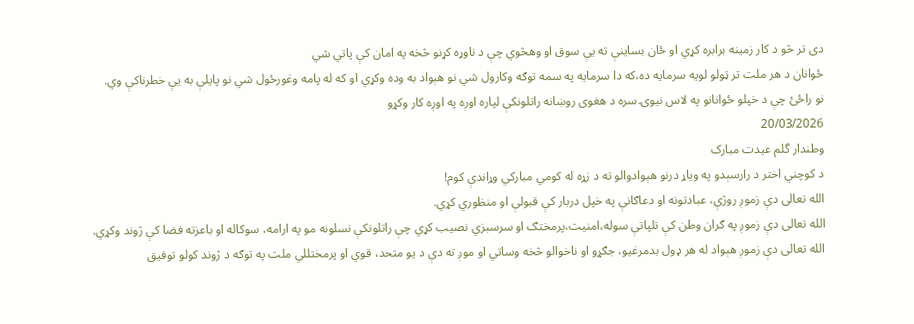دی تر څو د کار زمینه برابره کړي او ځان بساینې ته یې سوق او وهڅوي چې د ناوړه کړنو څخه په امان کې پاتي شي
ځوانان د هر ملت تر ټولو لویه سرمایه ده،که دا سرمایه په سمه توګه وکارول شي نو هېواد به وده وکړي او که له پامه وغورځول شي نو پایلې به یې خطرناکې وي.
نو راځئ چې د خپلو ځوانانو په لاس نیوۍ سره د هغوی روښانه راتلونکې لپاره اوږه په اوږه کار وکړو
20/03/2026
وطندار گلم عیدت مبارک
د کوچني اختر د رارسېدو په ویاړ درنو هېوادوالو ته د زړه له کومي مبارکي وړاندې کوم!
الله تعالی دې زموږ روژې، عبادتونه او دعاګانې په خپل دربار کې قبولې او منظوري کړي.
الله تعالی دې زموږ په ګران وطن کې تلپاتې سوله،امنیت،پرمختګ او سرسبزي نصیب کړي چې راتلونکې نسلونه مو په ارامه، سوکاله او باعزته فضا کې ژوند وکړي.
الله تعالی دې زموږ هېواد له هر ډول بدمرغیو، جګړو او ناخوالو څخه وساتي او موږ ته دې د یو متحد، قوي او پرمختللي ملت په توګه د ژوند کولو توفیق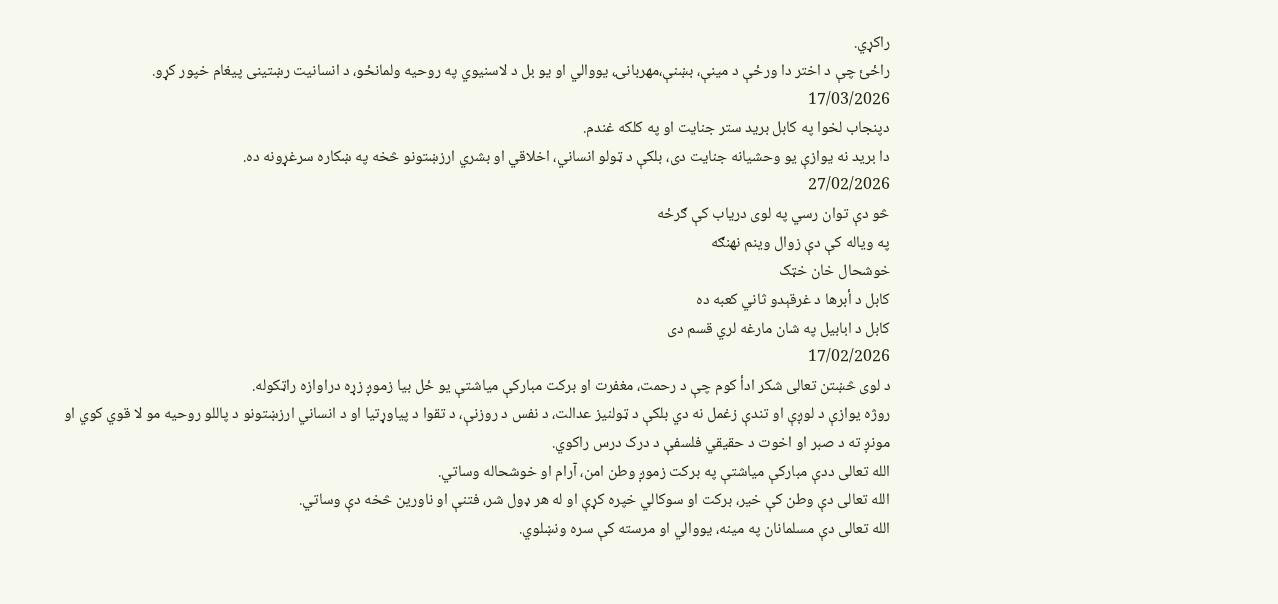راکړي.
راځئ چې د اختر دا ورځې د مینې، بښنې،مهربانۍ، یووالي او یو بل د لاسنیوي په روحیه ولمانځو، د انسانیت رښتینی پیغام خپور کړو.
17/03/2026
دپنجاب لخوا په کابل برید ستر جنایت او په کلکه غندم.
دا برید نه یوازې یو وحشیانه جنایت دی، بلکې د ټولو انساني، اخلاقي او بشري ارزښتونو څخه په ښکاره سرغړونه ده.
27/02/2026
څو دې توان رسي په لوی دریاب کې ګرځه
په ویاله کې دې زوال وینم نهنګه
خوشحال خان خټک
کابل د أبرها د غرقېدو ثاني کعبه ده
کابل د ابابيل په شان مارغه لري قسم دی
17/02/2026
د لوی څښتن تعالی شکر ادأ کوم چې د رحمت، مغفرت او برکت مبارکې میاشتې یو ځل بیا زموږ زړه دراوازه راټکوله.
روژه یوازې د لوږې او تندې زغمل نه دي بلکې د ټولنیز عدالت، د نفس د روزنې، د تقوا د پیاوړتیا او د انساني ارزښتونو د پاللو روحیه مو لا قوي کوي او مونږ ته د صبر او اخوت د حقیقي فلسفې د درک درس راکوي.
الله تعالی ددې مبارکې میاشتې په برکت زموږ وطن امن، آرام او خوشحاله وساتي.
الله تعالی دې وطن کې خیر، برکت او سوکالي خپره کړې او له هر ډول شر، فتنې او ناورین څخه دې وساتي.
الله تعالی دې مسلمانان په مینه، یووالي او مرسته کې سره ونښلوي.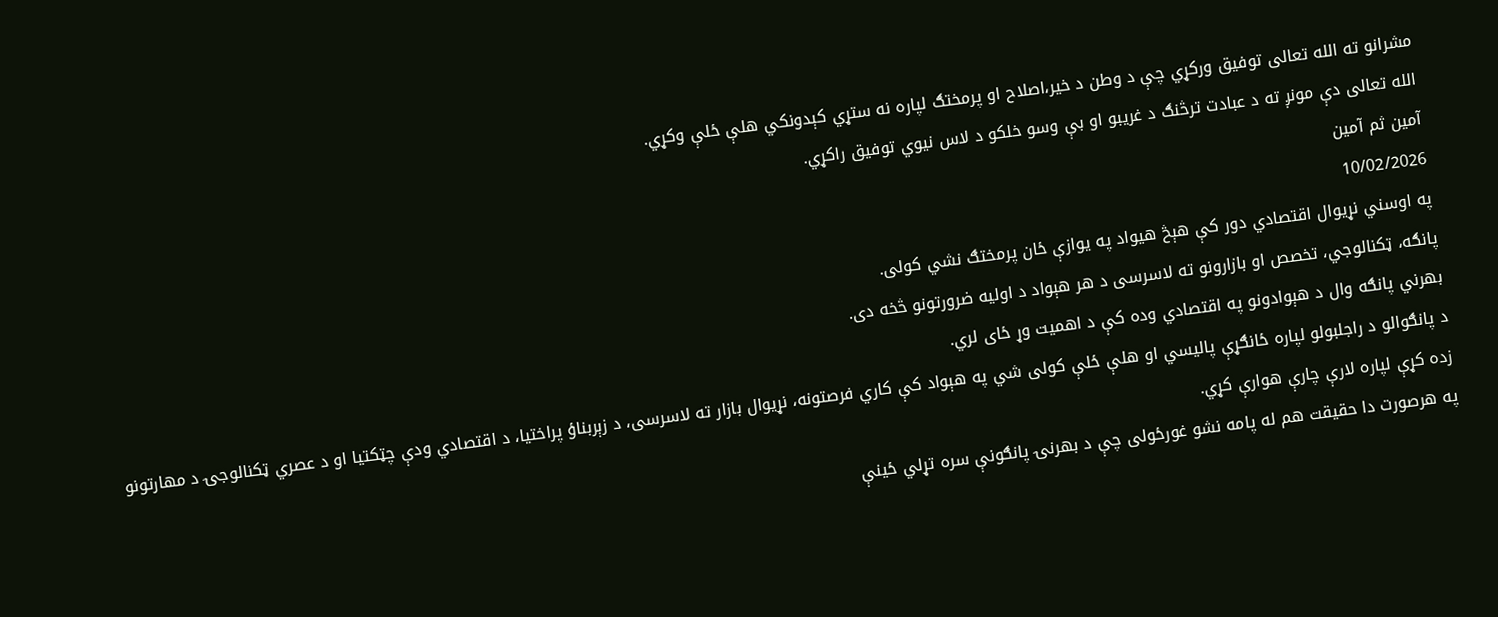مشرانو ته الله تعالی توفیق ورکړي چې د وطن د خیر،اصلاح او پرمختګ لپاره نه ستړي کېدونکي هلې ځلې وکړي.
الله تعالی دې مونږ ته د عبادت ترڅنګ د غریبو او بې وسو خلکو د لاس نیوي توفیق راکړي.
آمین ثم آمین
10/02/2026
په اوسني نړیوال اقتصادي دور کې هېڅ هیواد په یوازې ځان پرمختګ نشي کولی.
پانګه، ټکنالوجي، تخصص او بازارونو ته لاسرسی د هر هېواد د اولیه ضرورتونو څخه دی.
بهرني پانګه وال د هېوادونو په اقتصادي وده کې د اهمیت وړ ځای لري.
د پانګوالو د راجلبولو لپاره ځانګړې پالیسي او هلې ځلې کولی شي په هېواد کې کاري فرصتونه، نړیوال بازار ته لاسرسی، د زېربناؤ پراختیا، د اقتصادي ودې چټکتیا او د عصري ټکنالوجۍ د مهارتونو زده کړې لپاره لارې چارې هوارې کړي.
په هرصورت دا حقیقت هم له پامه نشو غورځولی چې د بهرنۍ پانګونې سره تړلي ځینې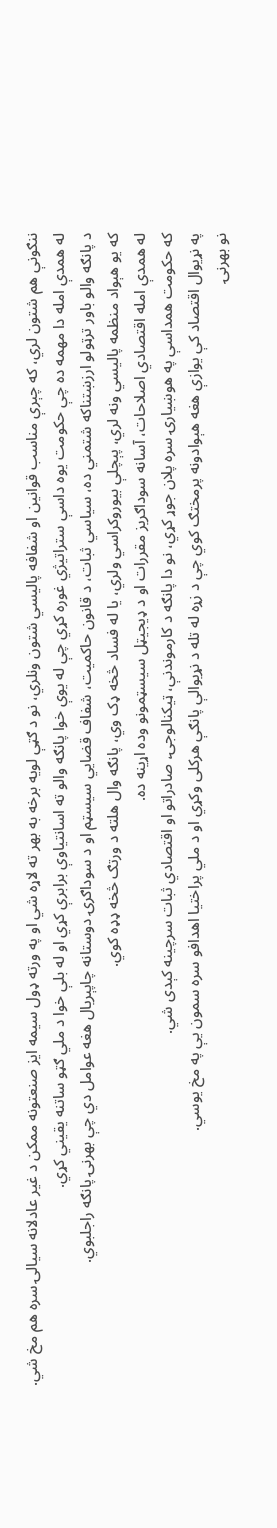ننګونې هم شتون لري، که چېرې مناسب قوانین او شفافه پالیسي شتون ونلري، نو د ګټې لویه برخه به بهر ته لاړه شي او په ورته ډول سیمه ایز صنعتونه ممکن د غیر عادلانه سیالۍ سره هم مخ شي.
له همدې امله دا مهمه ده چې حکومت یوه داسې ستراتیژي غوره کړي چې له یوې خوا پانګه والو ته اسانتیاوې برابرې کړي او له بلې خوا د ملي ګټو ساتنه یقیني کړي.
د پانګه والو باور ترټولو ارزښتناکه شتمني ده، سیاسي ثبات، د قانون حاکمیت، شفاف قضایي سیسټم او د سوداګرۍ دوستانه چاپېریال هغه عوامل دي چې بهرنۍ پانګه راجلبوي.
که یو هېواد منظمه پالیسي ونه لري، پېچلې بیوروکراسي ولري، یا له فساد څخه ډک وي، پانګه وال هلته د ورتګ څخه ډډه کوي.
له همدې امله اقتصادي اصلاحات، آسانه سوداګریز مقررات او د ډیجیټل سیسټمونو وده اړینه ده.
که حکومت همداسې په هوښیارۍ سره پلان جوړ کړي، نو دا پانګه د کارموندنې، ټیکنالوجۍ، صادراتو او اقتصادي ثبات سرچینه کېدی شي.
په نړیوال اقتصاد کې یوازې هغه هېوادونه پرمختګ کوي چې د زړه له تله د نړیوالې پانګې هرکلی وکړي او د ملي پراختیا اهدافو سره سمون یې په مخ یوسي.
نو بهرنۍ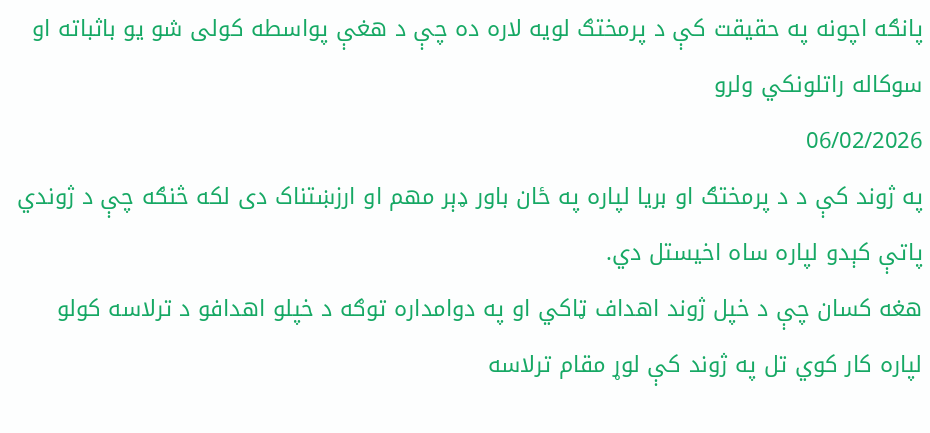پانګه اچونه په حقیقت کې د پرمختګ لویه لاره ده چې د هغې پواسطه کولی شو یو باثباته او سوکاله راتلونکي ولرو
06/02/2026
په ژوند کې د د پرمختګ او بریا لپاره په ځان باور ډېر مهم او ارزښتناک دی لکه څنګه چې د ژوندي پاتې کېدو لپاره ساه اخیستل دي.
هغه کسان چې د خپل ژوند اهداف ټاکي او په دوامداره توګه د خپلو اهدافو د ترلاسه کولو لپاره کار کوي تل په ژوند کې لوړ مقام ترلاسه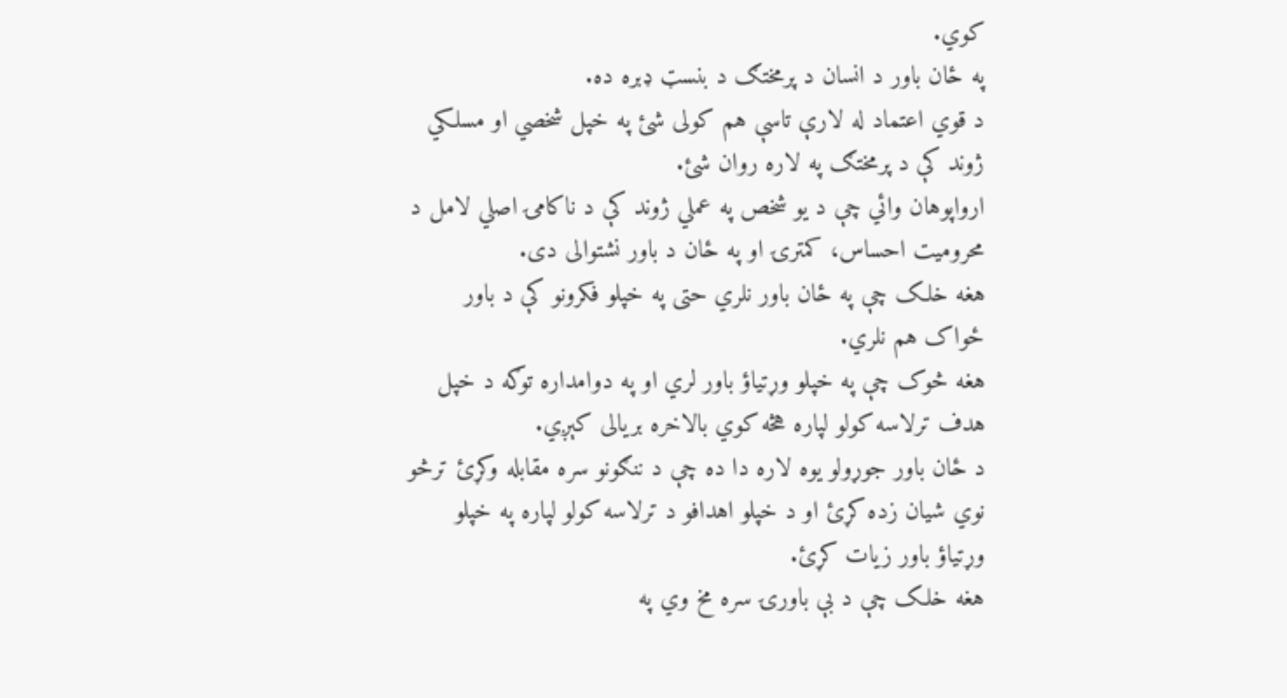کوي.
په ځان باور د انسان د پرمختګ د بنسټ ډبره ده.
د قوي اعتماد له لارې تاسې هم کولی شئ په خپل شخصي او مسلکي ژوند کې د پرمختګ په لاره روان شئ.
ارواپوهان وائي چې د یو شخص په عملي ژوند کې د ناکامۍ اصلي لامل د محرومیت احساس، کمترۍ او په ځان د باور نشتوالی دی.
هغه خلک چې په ځان باور نلري حتی په خپلو فکرونو کې د باور ځواک هم نلري.
هغه څوک چې په خپلو وړتیاؤ باور لري او په دوامداره توګه د خپل هدف ترلاسه کولو لپاره هڅه کوي بالاخره بریالی کېږي.
د ځان باور جوړولو یوه لاره دا ده چې د ننګونو سره مقابله وکړئ ترڅو نوي شیان زده کړئ او د خپلو اهدافو د ترلاسه کولو لپاره په خپلو وړتیاؤ باور زیات کړئ.
هغه خلک چې د بې باورۍ سره مخ وي په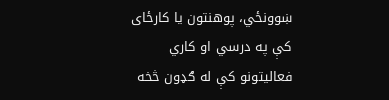ښوونځي، پوهنتون یا کارځای کې په درسي او کاري فعالیتونو کې له ګډون څخه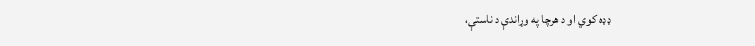ډډه کوي او د هرچا په وړاندې د ناستې،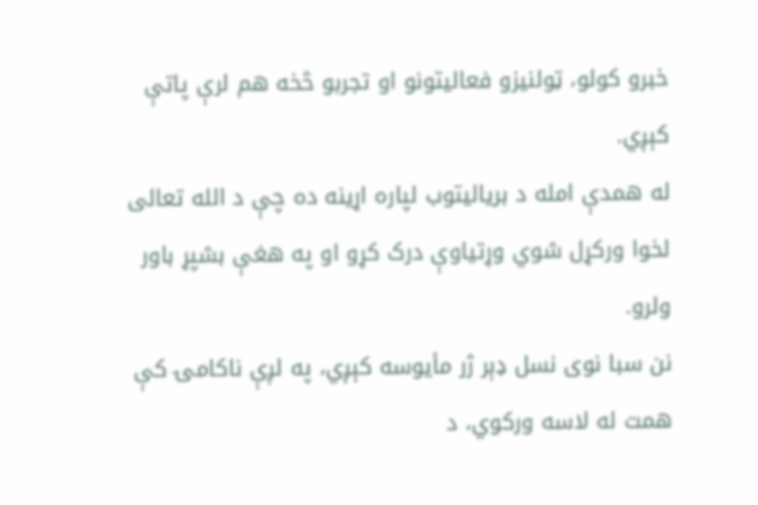خبرو کولو، ټولنیزو فعالیتونو او تجربو څخه هم لرې پاتې کېږي.
له همدې امله د بریالیتوب لپاره اړینه ده چې د الله تعالی لخوا ورکړل شوي وړتیاوې درک کړو او په هغې بشپړ باور ولرو.
نن سبا نوی نسل ډېر ژر مأیوسه کېږي، په لږې ناکامۍ کې همت له لاسه ورکوي، د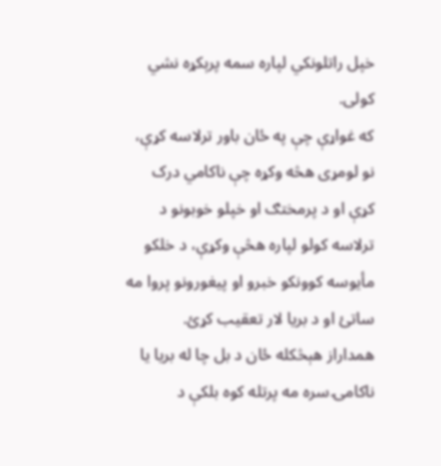خپل راتلونکي لپاره سمه پرېکړه نشي کولی.
که غواړې چې په ځان باور ترلاسه کړې، نو لومړی هڅه وکړه چې ناکامي درک کړې او د پرمختګ او خپلو خوبونو د ترلاسه کولو لپاره هڅې وکړې، د خلکو مأیوسه کوونکو خبرو او پیغورونو پروا مه ساتئ او د بریا لار تعقیب کړئ.
همداراز هېڅکله ځان د بل چا له بریا یا ناکامۍ سره مه پرتله کوه بلکې د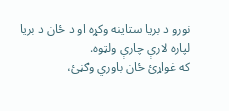نورو د بریا ستاینه وکړه او د ځان د بریا لپاره لارې چارې ولټوه.
که غواړئ ځان باوري وګڼئ،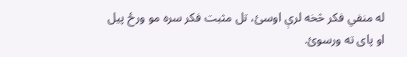له منفي فکر څخه لرې اوسئ، تل مثبت فکر سره مو ورځ پیل او پای ته ورسوئ.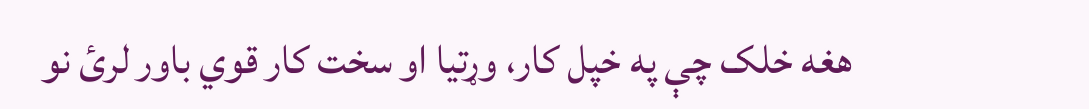هغه خلک چې په خپل کار، وړتیا او سخت کار قوي باور لرئ نو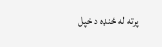پرته له ځنډه د خپل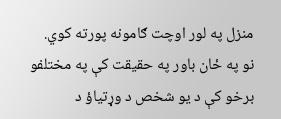منزل په لور اوچت ګامونه پورته کوي.
نو په ځان باور په حقیقت کې په مختلفو برخو کې د یو شخص د وړتیاؤ د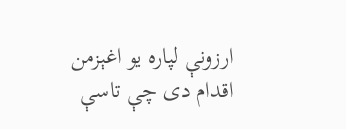ارزونې لپاره یو اغېزمن اقدام دی چې تاسې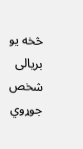څخه یو بریالی شخص جوړوي